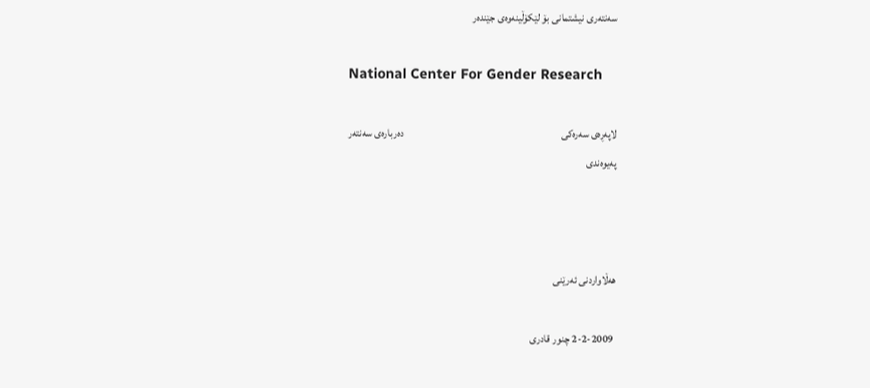سه‌نته‌ری نیشتمانی بۆ لێكۆڵینه‌وه‌ی جێنده‌ر

National Center For Gender Research

لاپه‌ڕه‌ی سه‌ره‌كی                                                                          ده‌رباره‌ی سه‌نته‌ر                                                                   په‌یوه‌ندی



هه‌ڵاواردنی‌ ئه‌رێنی

 2-2-2009 چنور قادری‌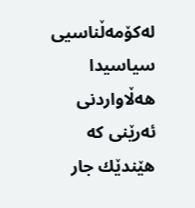له‌كۆمه‌ڵناسیی‌ سیاسیدا هه‌ڵاواردنی‌ ئه‌رێنی‌ كه‌ هێندێك جار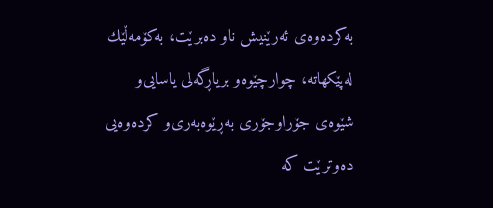به‌كرده‌وه‌ی‌ ئه‌رێنیش ناو ده‌برێت، به‌كۆمه‌ڵێك له‌پێكهاته‌، چوارچێوه‌‌و بریاڕگه‌لی‌ یاسایی‌‌و شێوه‌ی‌ جۆراوجۆری‌ به‌ڕێوه‌به‌ری‌‌و كرده‌وه‌یی‌ ده‌وترێت كه‌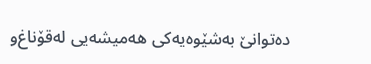ده‌توانێ‌ به‌شێوه‌یه‌كی‌ هه‌میشه‌یی‌ له‌قۆناغ‌و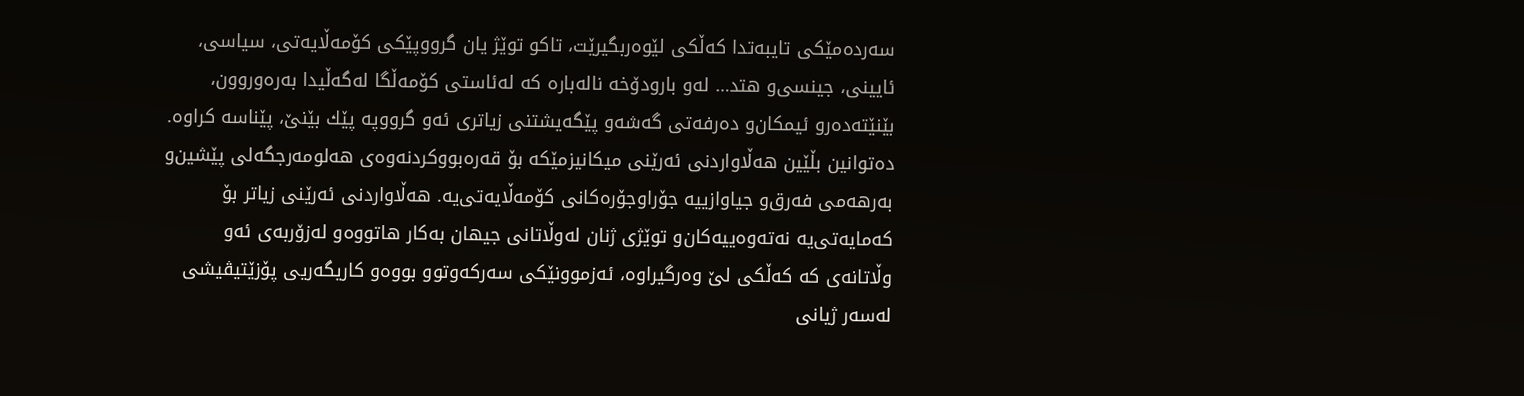سه‌رده‌مێكی‌ تایبه‌تدا كه‌ڵكی‌ لێوه‌ربگیرێت، تاكو توێژ یان گرووپێكی‌ كۆمه‌ڵایه‌تی‌، سیاسی‌، ئایینی‌، جینسی‌‌و هتد… له‌و بارودۆخه‌ ناله‌باره‌ كه‌ له‌ئاستی‌ كۆمه‌ڵگا له‌گه‌ڵیدا به‌ره‌وروون، بێنێته‌ده‌ر‌و ئیمكان‌و ده‌رفه‌تی‌ گه‌شه‌‌و پێگه‌یشتنی‌ زیاتری‌ ئه‌و گرووپه‌ پێك بێنێ‌، پێناسه‌ كراوه‌. ده‌توانین بڵێین هه‌ڵاواردنی‌ ئه‌رێنی‌ میكانیزمێكه‌ بۆ قه‌ره‌بووكردنه‌وه‌ی‌ هه‌لومه‌رجگه‌لی‌ پێشین‌و به‌رهه‌می‌ فه‌رق‌و جیاوازییه‌ جۆراوجۆره‌كانی‌ كۆمه‌ڵایه‌تی‌یه‌. هه‌ڵاواردنی‌ ئه‌رێنی‌ زیاتر بۆ كه‌مایه‌تی‌یه‌ نه‌ته‌وه‌ییه‌كان‌و توێژی‌ ژنان له‌وڵاتانی‌ جیهان به‌كار هاتووه‌‌و له‌زۆربه‌ی‌ ئه‌و وڵاتانه‌ی‌ كه‌ كه‌ڵكی‌ لێ‌ وه‌رگیراوه‌، ئه‌زموونێكی‌ سه‌ركه‌وتوو بو‌وه‌‌و كاریگه‌ریی‌ پۆزێتیڤیشی‌ له‌سه‌ر ژیانی‌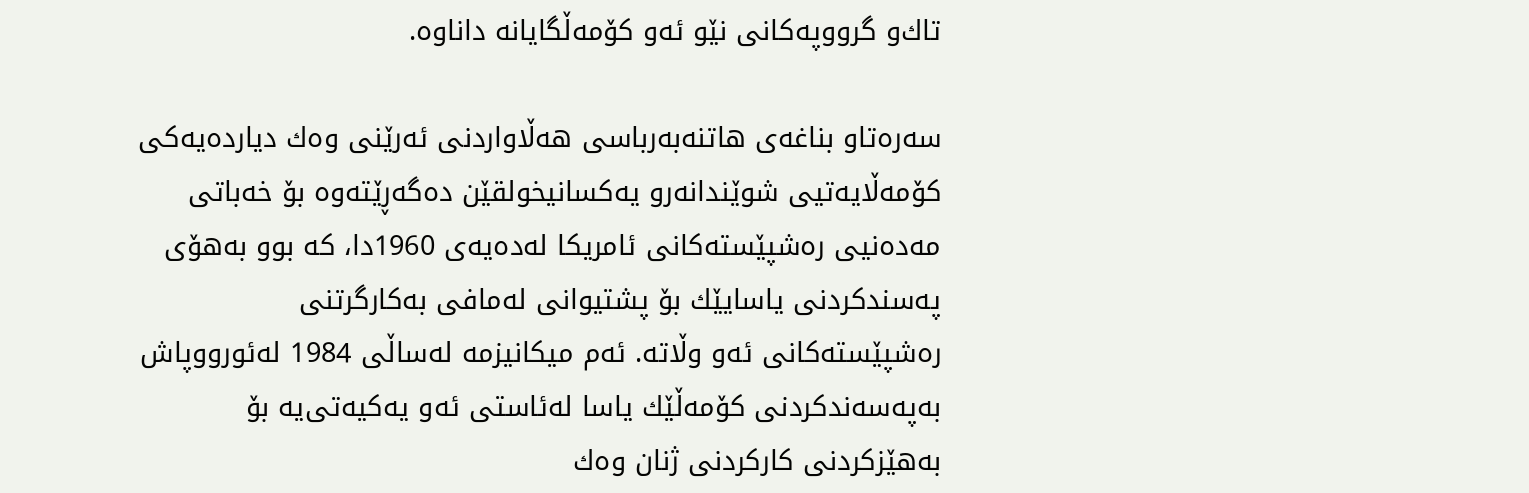تاك‌و گرووپه‌كانی‌ نێو ئه‌و كۆمه‌ڵگایانه‌ داناوه‌.

سه‌ره‌تا‌و بناغه‌ی‌ هاتنه‌به‌رباسی‌ هه‌ڵاواردنی‌ ئه‌رێنی‌ وه‌ك دیارده‌یه‌كی‌ كۆمه‌ڵایه‌تیی‌ شوێندانه‌ر‌و یه‌كسانیخولقێن ده‌گه‌ڕێته‌وه‌ بۆ خه‌باتی‌ مه‌ده‌نیی‌ ره‌شپێسته‌كانی‌ ئامریكا له‌ده‌یه‌ی‌ 1960دا، كه‌ بوو به‌هۆی‌ په‌سندكردنی‌ یاسایێك بۆ پشتیوانی‌ له‌مافی‌ به‌كارگرتنی‌ ره‌شپێسته‌كانی‌ ئه‌و وڵاته‌. ئه‌م میكانیزمه‌ له‌ساڵی‌ 1984 له‌ئورووپاش به‌په‌سه‌ندكردنی‌ كۆمه‌ڵێك یاسا له‌ئاستی‌ ئه‌و یه‌كیه‌تی‌یه‌ بۆ به‌هێزكردنی‌ كاركردنی‌ ژنان وه‌ك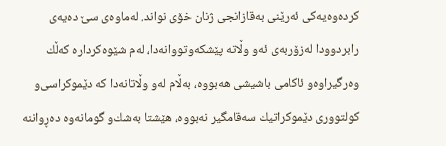كرده‌وه‌یه‌كی‌ ئه‌رێنی‌ به‌قازانجی‌ ژنان خۆی‌ نواند. له‌ماوه‌ی‌ سێ‌ ده‌یه‌ی‌ رابردوودا له‌زۆربه‌ی‌ ئه‌و وڵاته‌ پێشكه‌وتووانه‌دا، له‌م شێوه‌كرداره‌ كه‌ڵك وه‌رگیراوه‌‌و ئاكامی‌ باشیشی‌ هه‌بووه‌، به‌ڵام له‌و وڵاتانه‌دا كه‌ دێموكراسی‌‌و كولتووری‌ دێموكراتیك سه‌قامگیر نه‌بووه‌، هێشتا به‌شك‌و گومانه‌وه‌ ده‌ڕواننه‌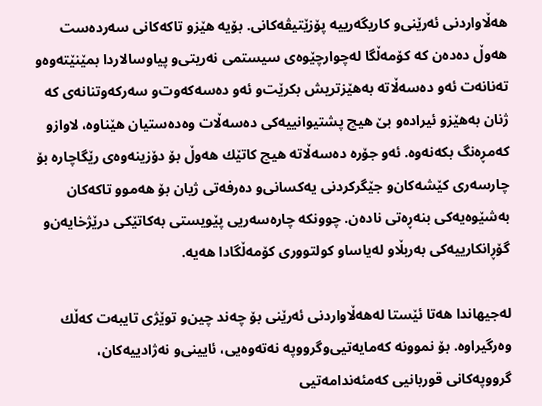هه‌ڵاواردنی‌ ئه‌رێنی‌‌و كاریگه‌رییه‌ پۆزێتیڤه‌كانی‌. بۆیه‌ هێز‌و تاكه‌كانی‌ سه‌رده‌ست هه‌وڵ‌ ده‌ده‌ن كه‌ كۆمه‌ڵگا له‌چوارچێوه‌ی‌ سیستمی‌ نه‌ریتی‌‌و پیاوسالاردا بمێنێته‌وه‌‌و ته‌نانه‌ت ئه‌و ده‌سه‌ڵاته‌ به‌هێزتریش بكرێت‌و ئه‌و ده‌سه‌كه‌وت‌و سه‌ركه‌وتنانه‌ی‌ كه‌ ژنان به‌هێز‌و ئیراده‌‌و بێ‌ هیچ پشتیوانییه‌كی‌ ده‌سه‌ڵات وه‌ده‌ستیان هێناوه‌، لاواز‌و كه‌مڕه‌نگ بكه‌نه‌وه‌. ئه‌و جۆره‌ ده‌سه‌ڵاته‌ هیچ كاتێك هه‌وڵ‌ بۆ دۆزینه‌وه‌ی‌ رێگاچاره‌ بۆ چارسه‌ری‌ كێشه‌كان‌و جێگركردنی‌ یه‌كسانی‌‌و ده‌رفه‌تی‌ ژیان بۆ هه‌موو تاكه‌كان به‌شێوه‌یه‌كی‌ بنه‌ڕه‌تی‌ ناده‌ن. چوونكه‌ چاره‌سه‌ریی‌ پێویستی‌ به‌كاتێكی‌ درێژخایه‌ن‌و گۆڕانكارییه‌كی‌ به‌ربڵاو له‌یاسا‌و كولتووری‌ كۆمه‌ڵگادا هه‌یه‌.

له‌جیهاندا هه‌تا ئێستا له‌هه‌ڵاواردنی‌ ئه‌رێنی‌ بۆ چه‌ند چین‌و توێژی‌ تایبه‌ت كه‌ڵك وه‌رگیراوه‌. بۆ نموونه‌ كه‌مایه‌تیی‌‌وگرووپه‌ نه‌ته‌وه‌یی‌، ئایینی‌‌و نه‌ژادییه‌كان، گرووپه‌كانی‌ قوربانیی‌ كه‌مئه‌ندامه‌تیی‌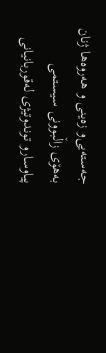جه‌سته‌یی‌‌و زه‌ینی‌ ‌و هه‌روه‌ها ژنان به‌هۆی‌ زاڵبوونی‌ سیستمی‌ پیاوسار‌و توندوتیژی‌ له‌قوربانیانی‌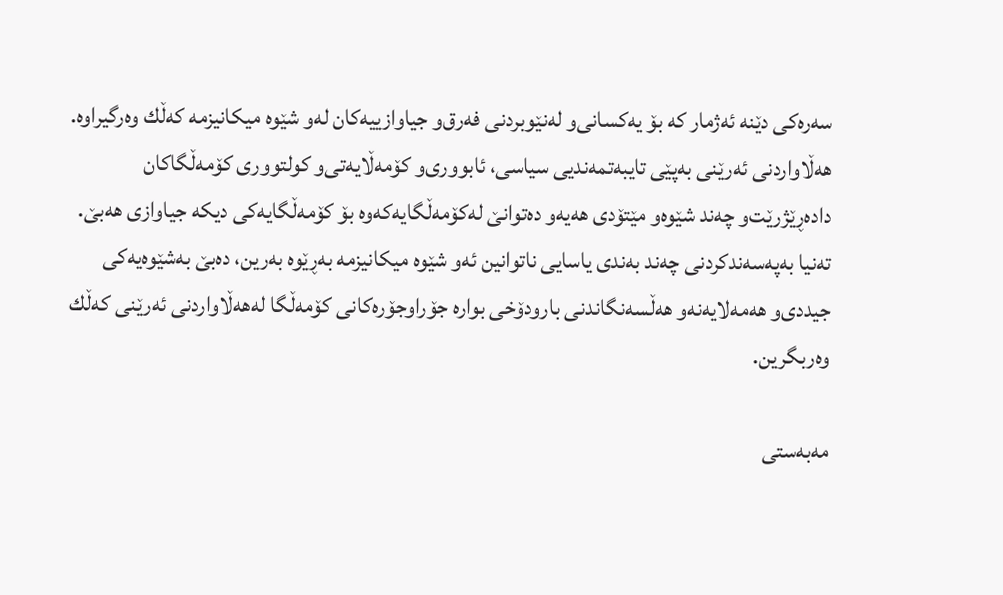سه‌ره‌كی‌ دێنه‌ ئه‌ژمار كه‌ بۆ یه‌كسانی‌‌و له‌نێوبردنی‌ فه‌رق‌و جیاوازییه‌كان له‌و شێوه‌ میكانیزمه‌ كه‌ڵك وه‌رگیراوه‌. هه‌ڵاواردنی‌ ئه‌رێنی‌ به‌پێی‌ تایبه‌تمه‌ندیی‌ سیاسی‌، ئابووری‌‌و كۆمه‌ڵایه‌تی‌‌و كولتووری‌ كۆمه‌ڵگاكان داده‌ڕێژرێت‌و چه‌ند شێوه‌‌و مێتۆدی‌ هه‌یه‌‌و ده‌توانێ‌ له‌كۆمه‌ڵگایه‌كه‌وه‌ بۆ كۆمه‌ڵگایه‌كی‌ دیكه‌ جیاوازی‌ هه‌بێ‌. ته‌نیا به‌په‌سه‌ندكردنی‌ چه‌ند به‌ندی‌ یاسایی‌ ناتوانین ئه‌و شێوه‌ میكانیزمه‌ به‌ڕێوه‌ به‌رین، ده‌بێ‌ به‌شێوه‌یه‌كی‌ جیددی‌‌و هه‌مه‌لایه‌نه‌‌و هه‌ڵسه‌نگاندنی‌ بارودۆخی‌ بواره‌ جۆراوجۆره‌كانی‌ كۆمه‌ڵگا له‌هه‌ڵاواردنی‌ ئه‌رێنی‌ كه‌ڵك وه‌ربگرین.

مه‌به‌ستی‌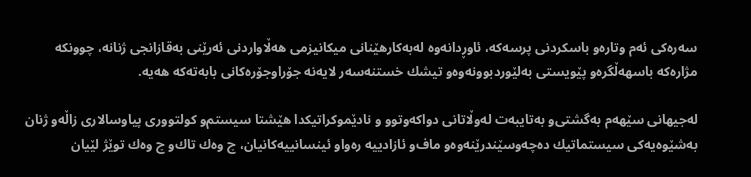سه‌ره‌كی‌ ئه‌م وتاره‌‌و باسكردنی‌ پرسه‌كه‌، ئاوڕدانه‌وه‌ له‌به‌كارهێنانی‌ میكانیزمی‌ هه‌ڵاواردنی‌ ئه‌رێنی‌ به‌قازانجی‌ ژنانه‌، چوونكه‌ مژاره‌كه‌ باسهه‌ڵگره‌‌و پێویستی‌ به‌لێوردبوونه‌وه‌‌و تیشك خستنه‌سه‌ر لایه‌نه‌ جۆراوجۆره‌كانی‌ بابه‌ته‌كه‌ هه‌یه‌.

له‌جیهانی‌ سێهه‌م به‌گشتی‌‌و به‌تایبه‌ت له‌وڵاتانی‌ دواكه‌وتوو ‌و نادێموكراتیكدا هێشتا سیستم‌و كولتووری‌ پیاوسالاری‌ زاڵه‌‌و ژنان به‌شێوه‌یه‌كی‌ سیستماتیك ده‌چه‌وسێندرێنه‌وه‌‌و ماف‌و ئازادییه‌ ره‌وا‌و ئینسانییه‌كانیان، چ وه‌ك تاك‌و چ وه‌ك توێژ لێیان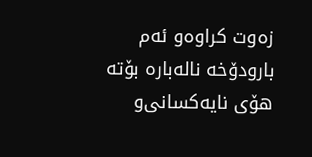زه‌وت كراوه‌‌و ئه‌م بارودۆخه‌ ناله‌باره‌ بۆته‌ هۆی‌ نایه‌كسانی‌‌و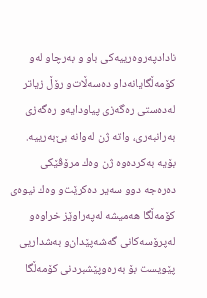نادادپه‌روه‌رییه‌كی‌ باو ‌و به‌رچاو له‌و كۆمه‌ڵگایانه‌دا‌و ده‌سه‌ڵات‌و رۆڵ‌ زیاتر له‌ده‌ستی‌ ره‌گه‌زی‌ پیاودایه‌‌و ره‌گه‌زی‌ به‌رانبه‌ری، واته‌ ژن له‌وانه‌ بێ‌به‌رییه‌. بۆیه‌ به‌كرده‌وه‌ ژن وه‌ك مرۆڤێكی‌ ده‌ره‌جه‌ دوو سه‌یر ده‌كرێت‌و وه‌ك نیوه‌ی‌ كۆمه‌ڵگا هه‌میشه‌ له‌په‌راوێز خراوه‌‌و له‌پرۆسه‌كانی‌ گه‌شه‌پێدان‌و به‌شداریی‌ پێویست بۆ به‌ره‌وپێشبردنی‌ كۆمه‌ڵگا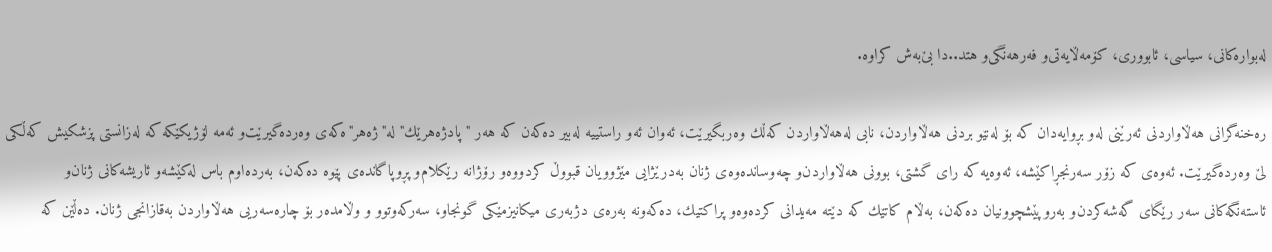له‌بواره‌كانی‌، سیاسی‌، ئابووری‌، كۆمه‌ڵایه‌تی‌‌و فه‌رهه‌نگی‌‌و هتد..دا بێ‌به‌ش كراوه‌.

ره‌خنه‌گرانی‌ هه‌ڵاواردنی‌ ئه‌رێنی‌ له‌و بڕوایه‌دان كه‌ بۆ له‌نێو بردنی‌ هه‌ڵاواردن، نابی‌ له‌هه‌ڵاواردن كه‌ڵك وه‌ربگیرێت، ئه‌وان ئه‌و راستییه‌ له‌بیر ده‌كه‌ن كه‌ هه‌ر "پادژه‌هرێك" له‌"ژه‌هر"ه‌كه‌ی‌ وه‌رده‌گیرێت‌و ئه‌مه‌ لۆژیكێكه‌ كه‌ له‌زانستی‌ پزشكیش كه‌ڵكی‌ لێ‌ وه‌رده‌گیرێت. ئه‌وه‌ی‌ كه‌ زۆر سه‌رنجڕاكێشه‌، ئه‌وه‌یه‌ كه‌ رای‌ گشتی‌، بوونی‌ هه‌ڵاواردن‌و چه‌وسانده‌وه‌ی‌ ژنان به‌درێژایی‌ مێژوویان قبووڵ‌ كردووه‌‌و رۆژانه‌ رێكلام‌و پڕوپاگانده‌ی پێوه‌ ده‌كه‌ن، به‌رده‌اوم باس له‌كێشه‌‌و ئاریشه‌كانی‌ ژنان‌و ئاسته‌نگه‌كانی‌ سه‌ر رێگای‌ گه‌شه‌كردن‌و به‌روپێشچوونیان ده‌كه‌ن، به‌ڵام كاتێك كه‌ دێته‌ مه‌یدانی‌ كرده‌وه‌‌و پراكتیك، ده‌كه‌ونه‌ به‌ره‌ی‌ دژبه‌ری‌ میكانیزمێكی‌ گونجاو، سه‌ركه‌وتوو ‌و وڵامده‌ر بۆ چاره‌سه‌ریی‌ هه‌ڵاواردن به‌قازانجی‌ ژنان. ده‌ڵێن كه‌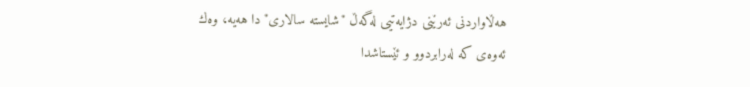هه‌ڵاواردنی‌ ئه‌رێنی‌ دژایه‌تیی‌ له‌گه‌ڵ‌ "شایسته‌ سالاری‌"دا هه‌یه‌، وه‌ك ئه‌وه‌ی‌ كه‌ له‌رابردوو ‌و ئێستاشدا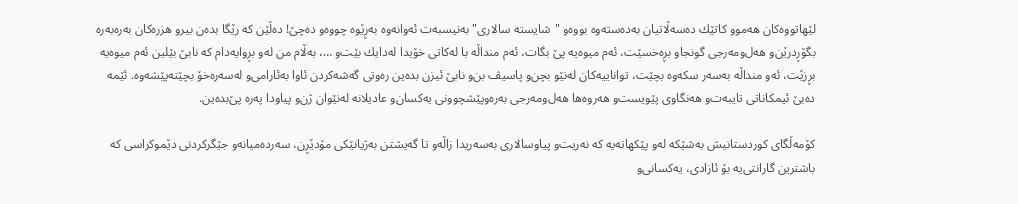لێهاتووه‌كان هه‌موو كاتێك ده‌سه‌ڵاتیان به‌ده‌سته‌وه‌ بووه‌‌و "شایسته‌ سالاری‌" به‌نیسبه‌ت ئه‌وانه‌وه‌ به‌ڕێوه‌ چووه‌‌و ده‌چێ‌! ده‌ڵێن كه‌ رێگا بده‌ن بیر‌و هزره‌كان به‌ره‌به‌ره‌ بگۆڕدرێن‌و هه‌ل‌ومه‌رجی‌ گونجاو بڕه‌خسێت، ئه‌م میوه‌یه‌ پێ‌ بگات، ئه‌م منداڵه‌ با له‌كاتی‌ خۆیدا له‌دایك بێت‌و …، به‌ڵام من له‌و بڕوایه‌دام كه‌ نابێ‌ بێلین ئه‌م میوه‌یه‌ بڕزێت، ئه‌و منداڵه‌ به‌سه‌ر سكه‌وه‌ بچێت، تواناییه‌كان له‌نێو بچن‌و پاسیڤ بن‌و نابێ‌ ئیزن بده‌ین ره‌وتی‌ گه‌شه‌كردن ئاوا به‌ئارامی‌‌و له‌سه‌ره‌خۆ بچێته‌پێشه‌وه‌. ئێمه‌ ده‌بێ‌ ئیمكاناتی‌ تایبه‌ت‌و هه‌نگاوی‌ پێویست‌و هه‌روه‌ها هه‌ل‌ومه‌رجی‌ به‌ره‌وپێشچوونی‌ یه‌كسان‌و عادیلانه‌ له‌نێوان ژن‌و پیاودا په‌ره‌ پێ‌بده‌ین.

كۆمه‌ڵگای‌ كوردستانیش به‌شێكه‌ له‌و پێكهاته‌یه‌ كه‌ نه‌ریت‌و پیاوسالاری‌ به‌سه‌ریدا زاڵه‌‌و تا گه‌یشتن به‌ژیانێكی‌ مۆدێڕن، سه‌رده‌میانه‌‌و جێگركردنی‌ دێموكراسی‌ كه‌ باشترین گارانتی‌یه‌ بۆ ئازادی‌، یه‌كسانی‌‌و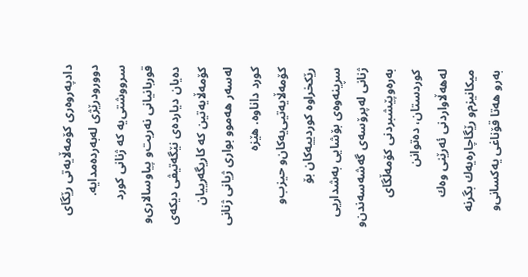دادپه‌روه‌ری‌ كۆمه‌ڵایه‌تی‌ رێگای‌ دوور‌ودرێژی‌ له‌به‌رده‌مدایه‌. سرووشتی‌یه‌ كه‌ ژنانی‌ كورد قوربانیانی‌ نه‌ریت‌و پیاوسالاری‌‌و ده‌یان دیارده‌ی‌ نێگه‌تیڤی‌ دیكه‌ی‌ كۆمه‌ڵایه‌تین كه‌ كاریگه‌رییان له‌سه‌ر هه‌موو بواری‌ ژیانی‌ ژنانی‌ كورد داناوه‌. هێزه‌ كۆمه‌ڵایه‌تیی‌یه‌كان‌و حیزب‌و رێكخراوه‌ كوردییه‌كان بۆ سڕینه‌وه‌ی‌ بۆشایی‌ به‌شداریی‌ ژنانی‌ له‌پرۆسه‌ی‌ گه‌شه‌سه‌ندن‌و به‌ره‌وپێشبردنی‌ كۆمه‌ڵگای‌ كوردستان، ده‌توانن له‌هه‌ڵاواردنی‌ ئه‌رێنی‌ وه‌ك میكانیزم‌و رێگاچاره‌یه‌ك بگرنه‌ به‌ر‌و هه‌تا قۆناغی‌ یه‌كسانی‌‌و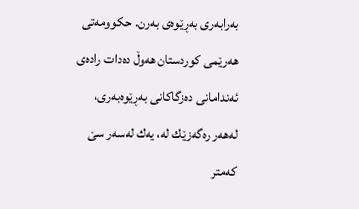به‌رابه‌ری‌ به‌ڕێوه‌ی‌ به‌رن. حكوومه‌تی‌ هه‌رێمی‌ كوردستان هه‌وڵ‌ ده‌دات راده‌ی‌ ئه‌ندامانی‌ ده‌زگاكانی‌ به‌ڕێوه‌به‌ری، له‌هه‌ر ره‌گه‌زێك له‌، یه‌ك له‌سه‌ر سێ‌ كه‌متر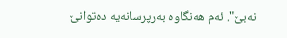نه‌بێ‌". ئه‌م هه‌نگاوه‌ به‌رپرسانه‌یه‌ ده‌توانێ‌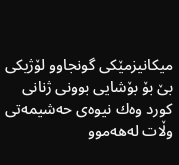میكانیزمێكی‌ گونجاو‌و لۆژیكی‌ بێ‌ بۆ بۆشایی‌ بوونی‌ ژنانی‌ كورد وه‌ك نیوه‌ی‌ حه‌شیمه‌تی‌ وڵات له‌هه‌موو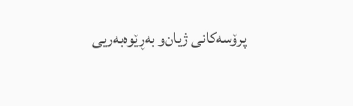پرۆسه‌كانی‌ ژیان‌و به‌ڕێوه‌به‌ریی‌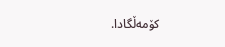كۆمه‌ڵگادا.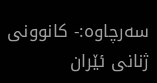سه‌رچاوه:- كانوونی‌ ژنانی‌ ئێران